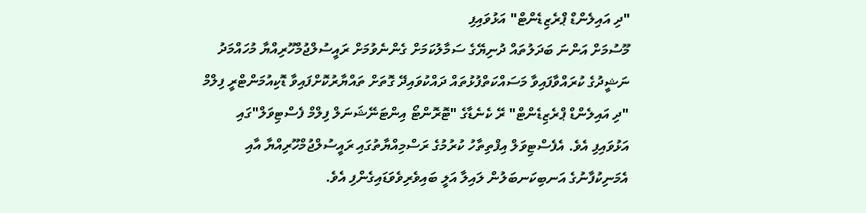"ދި އައިލެންޑް ޕްރެޒިޑެންޓް" އަޅުވައިފި
މޫސުމަށް އަންނަ ބަދަލުތައް ދުނިޔޭގެ ސަމާލުކަމަށް ގެންނެވުމަށް ރައީސުލްޖުމްހޫރިއްޔާ މުހައްމަދު ނަޝީދުގެ ކުރައްވާފައިވާ މަސައްކަތްފުޅުތައް ދައްކުވައިދޭ ގޮތަށް ތައްޔާރުކޮށްފައިވާ ޑޮކިއުމަންޓްރީ ފިލްމް "ދި އައިލެންޑް ޕްރެޒިޑެންޓް" ރޭ ކެނެޑާގެ "ޓޮރޮންޓޯ އިންޓަނޭޝަނަލް ފިލްމް ފެސްޓިވަލް"ގައި އަޅުވައިފި އެވެ. އެފެސްޓިވަލް އިފްތިތާހު ކުރުމުގެ ރަސްމިއްޔާތުގައި ރައީސުލްޖުމްހޫރިއްޔާ އާއި އެމަނިކުފާނުގެ އަނބިކަނބަލުން ލައިލާ އަލީ ބައިވެރިވެވަޑައިގެންފި އެވެ.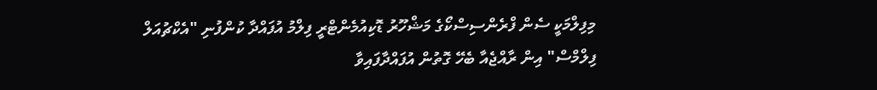މިފިލްމަކީ ސެން ފްރެންސިސްކޯގެ މަޝްހޫރު ޑޮކިއުމެންޓްރީ ފިލްމު އުފައްދާ ކުންފުނި "އެކްޗުއަލް ފިލްމްސް" އިން ރާއްޖެއާ ބެހޭ ގޮތުން އުފައްދާފައިވާ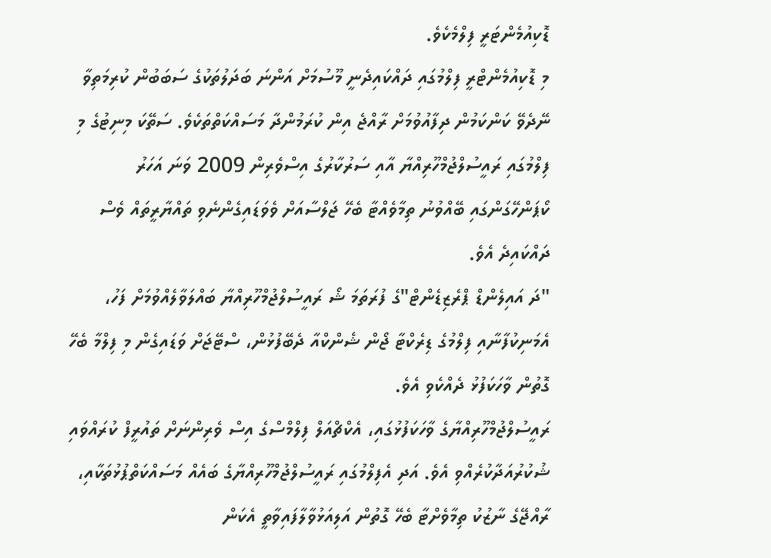ޑޮކިއުމެންޓަރީ ފިލްމެކެވެ.
މި ޑޮކިއުމެންޓްރީ ފިލްމުގައި ދައްކައިދެނީ މޫސުމަށް އަންނަ ބަދަލުތަކުގެ ސަބަބުން ކުރިމަތިވާ ނޭދެވޭ ކަންކަމުން ދިފާއުވުމަށް ރާއްޖެ އިން ކުރަމުންދާ މަސައްކަތްތަކެވެ. ސަތޭކަ މިނިޓުގެ މި ފިލްމުގައި ރައީސުލްޖުމްހޫރިއްޔާ އާއި ސަރުކާރުގެ އިސްވެރިން 2009 ވަނަ އަހަރު ކޯޕަންހޭގަންގައި ބޭއްވުނު ތިމާވެއްޓާ ބެހޭ ޖަލްސާއަށް ވެވަޑައިގެންނެވި ތައްޔާރީތައް ވެސް ދައްކައިދެ އެވެ.
"ދަ އައިލެންޑް ޕްރެޒިޑެންޓް"ގެ ފުރަތަމަ ޝޯ ރައީސުލްޖުމްހޫރިއްޔާ ބައްލަވާލެއްވުމަށް ފަހު، އެމަނިކުފާނާއި ފިލްމުގެ ޑިރެކްޓާ ޖޯން ޝެންކްއާ ދެބޭފުޅުން، ސްޓޭޖަށް ވަޑައިގެން މި ފިލްމާ ބެހޭ ގޮތުން ވާހަކަފުޅު ދެއްކެވި އެވެ.
ރައީސުލްޖުމްހޫރިއްޔާގެ ވާހަކަފުޅުގައި، އެކްޗްއަލް ފިލްމްސްގެ އިސް ވެރިންނަށް ތައުރީފް ކުރައްވައި ޝުކުރުއަދާކުރެއްވި އެވެ. އަދި އެފިލްމުގައި ރައީސުލްޖުމްހޫރިއްޔާގެ ބައެއް މަސައްކަތްޕުޅުތަކާއި، ރާއްޖޭގެ ނާޒުކު ތިމާވެށްޓާ ބެހޭ ގޮތުން އަލިއަޅުވާލާފައިވާތީ އެކަން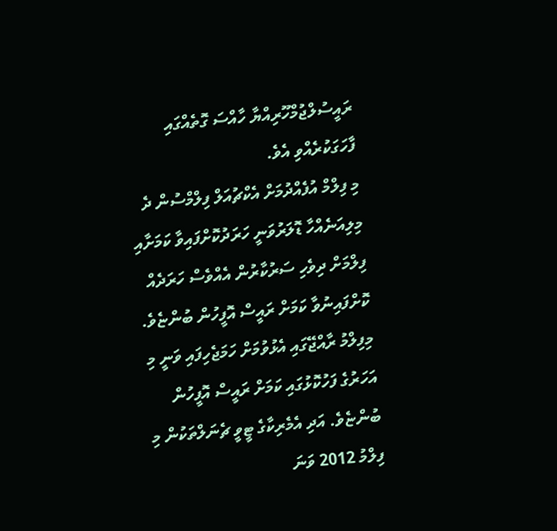ރައީސުލްޖުމްހޫރިއްޔާ ހާއްސަ ގޮތެއްގައި ފާހަގަކުރެއްވި އެވެ.
މި ފިލްމް އުފެއްދުމަށް އެކްޗުއަލް ފިލްމްސުން ދެ މިލިއަނެއްހާ ޑޮލަރުވަނީ ހަރަދުކޮށްފައިވާ ކަމަށާއި ފިލްމަށް ދިވެހި ސަރުކާރުން އެއްވެސް ހަރަދެއް ކޮށްފައިނުވާ ކަމަށް ރައީސް އޮފީހުން ބުންޏެވެ.
މިފިލްމު ރާއްޖޭގައި އެޅުވުމަށް ހަމަޖެހިފައި ވަނީ މި އަހަރުގެ ފަހުކޮޅުގައި ކަމަށް ރައީސް އޮފީހުން ބުންޏެވެ. އަދި އެމެރިކާގެ ޓީވީ ޗެނަލްތަކުން މި ފިލްމު 2012 ވަނަ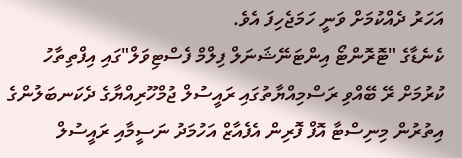އަހަރު ދެއްކުމަށް ވަނީ ހަމަޖެހިފަ އެވެ.
ކެނެޑާގެ "ޓޮރޮންޓޯ އިންޓަނޭޝަނަލް ފިލްމް ފެސްޓިވަލް"ގައި އިފްތިތާހު ކުރުމަށް ރޭ ބޭއްވި ރަސްމިއްޔާތުގައި ރައީސުލް ޖުމްހޫރިއްޔާގެ ދެކަނބަލުންގެ އިތުރުން މިނިސްޓާ އޮފް ފޮރިން އެފެއާޒް އަހުމަދު ނަސީމާއި ރައީސުލް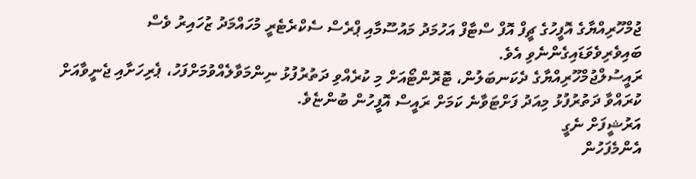ޖުމްހޫރިއްޔާގެ އޮފީހުގެ ޗީފް އޮފް ސްޓާފް އަހުމަދު މައުސޫމާއި ޕްރެސް ސެކްރެޓެރީ މުހައްމަދު ޒުހައިރު ވެސް ބައިވެރިވެވަޑައިގެންނެވި އެވެ.
ރައީސުލްޖުމްހޫރިއްޔާގެ ދެކަނބަލުން، ޓޮރޮންޓޯއަށް މި ކުރެއްވި ދަތުރުފުޅު ނިންމަވާލެއްވުމަށްފަހު، ޕެރިހަށާއި ޖެނީވާއަށް ކުރައްވާ ދަތުރުފުޅު މިއަދު ފަށްޓަވާނެ ކަމަށް ރައީސް އޮފީހުން ބުންޏެވެ.
އަރުޝީފަށް ނެގީ
އެންމެފަހުން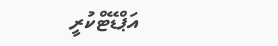އަޕްޑޭޓްކުރީ